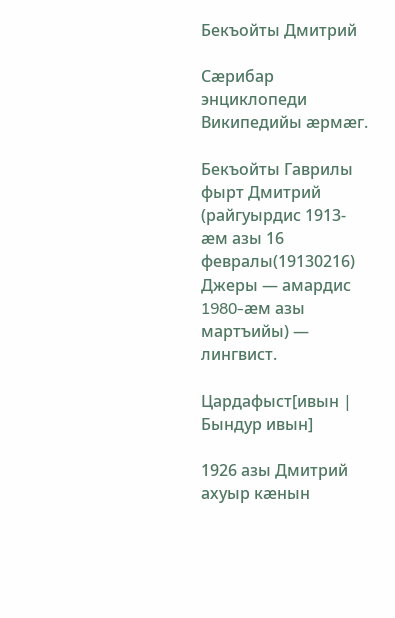Бекъойты Дмитрий

Сæрибар энциклопеди Википедийы æрмæг.

Бекъойты Гаврилы фырт Дмитрий (райгуырдис 1913-æм азы 16 февралы(19130216) Джеры — амардис 1980-æм азы мартъийы) — лингвист.

Цардафыст[ивын | Бындур ивын]

1926 азы Дмитрий ахуыр кæнын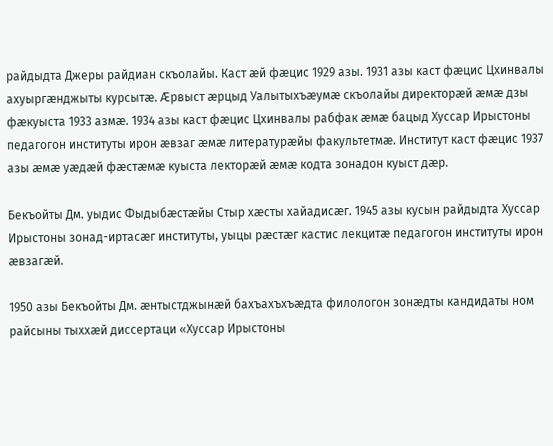райдыдта Джеры райдиан скъолайы. Каст æй фæцис 1929 азы. 1931 азы каст фæцис Цхинвалы ахуыргæнджыты курсытæ. Æрвыст æрцыд Уалытыхъæумæ скъолайы директорæй æмæ дзы фæкуыста 1933 азмæ. 1934 азы каст фæцис Цхинвалы рабфак æмæ бацыд Хуссар Ирыстоны педагогон институты ирон æвзаг æмæ литературæйы факультетмæ. Институт каст фæцис 1937 азы æмæ уæдæй фæстæмæ куыста лекторæй æмæ кодта зонадон куыст дæр.

Бекъойты Дм. уыдис Фыдыбæстæйы Стыр хæсты хайадисæг. 1945 азы кусын райдыдта Хуссар Ирыстоны зонад-иртасæг институты, уыцы рæстæг кастис лекцитæ педагогон институты ирон æвзагæй.

1950 азы Бекъойты Дм. æнтыстджынæй бахъахъхъæдта филологон зонæдты кандидаты ном райсыны тыххæй диссертаци «Хуссар Ирыстоны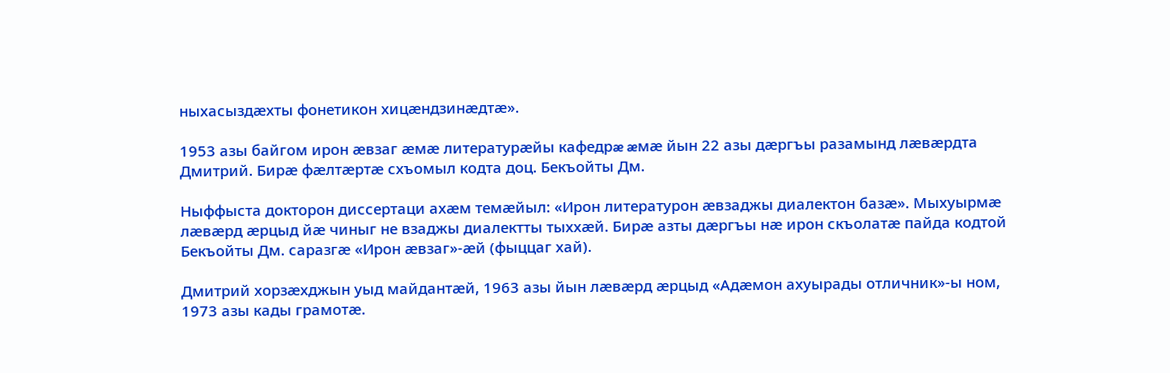ныхасыздæхты фонетикон хицæндзинæдтæ».

1953 азы байгом ирон æвзаг æмæ литературæйы кафедрæ æмæ йын 22 азы дæргъы разамынд лæвæрдта Дмитрий. Бирæ фæлтæртæ схъомыл кодта доц. Бекъойты Дм.

Ныффыста докторон диссертаци ахæм темæйыл: «Ирон литературон æвзаджы диалектон базæ». Мыхуырмæ лæвæрд æрцыд йæ чиныг не взаджы диалектты тыххæй. Бирæ азты дæргъы нæ ирон скъолатæ пайда кодтой Бекъойты Дм. саразгæ «Ирон æвзаг»-æй (фыццаг хай).

Дмитрий хорзæхджын уыд майдантæй, 1963 азы йын лæвæрд æрцыд «Адæмон ахуырады отличник»-ы ном, 1973 азы кады грамотæ.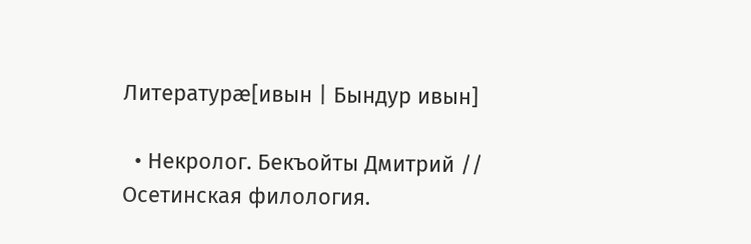Литературæ[ивын | Бындур ивын]

  • Некролог. Бекъойты Дмитрий // Осетинская филология.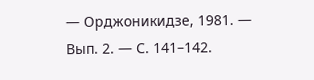— Орджоникидзе, 1981. — Вып. 2. — С. 141–142.